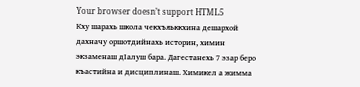Your browser doesn’t support HTML5
Кху шарахь школа чекхъяьккхина дешархой дахначу оршотдийнахь историн, химин экзаменаш дIалуш бара. Дагестанехь 7 эзар беро къастийна и дисциплинаш. Химикел а жимма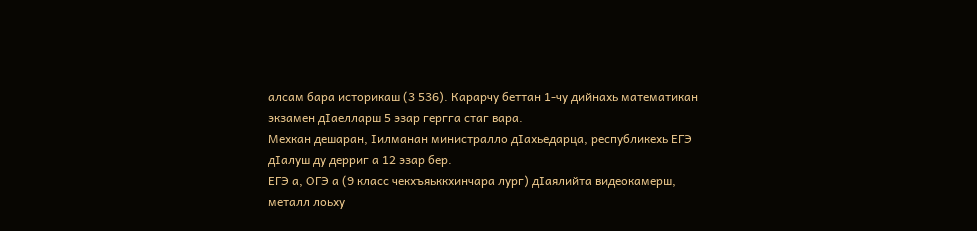алсам бара историкаш (3 536). Карарчу беттан 1-чу дийнахь математикан экзамен дIаелларш 5 эзар гергга стаг вара.
Мехкан дешаран, Iилманан министралло дIахьедарца, республикехь ЕГЭ дIалуш ду дерриг а 12 эзар бер.
ЕГЭ а, ОГЭ а (9 класс чекхъяьккхинчара лург) дIаялийта видеокамерш, металл лоьху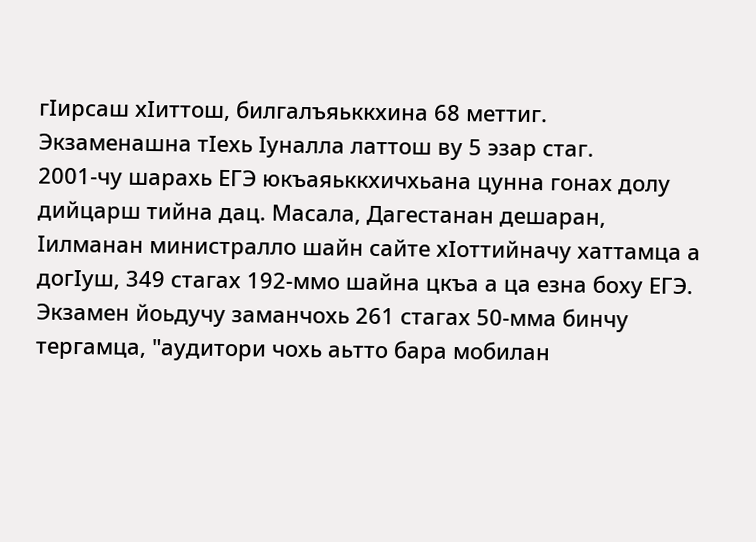гIирсаш хIиттош, билгалъяьккхина 68 меттиг. Экзаменашна тIехь Iуналла латтош ву 5 эзар стаг.
2001-чу шарахь ЕГЭ юкъаяьккхичхьана цунна гонах долу дийцарш тийна дац. Масала, Дагестанан дешаран, Iилманан министралло шайн сайте хIоттийначу хаттамца а догIуш, 349 стагах 192-ммо шайна цкъа а ца езна боху ЕГЭ.
Экзамен йоьдучу заманчохь 261 стагах 50-мма бинчу тергамца, "аудитори чохь аьтто бара мобилан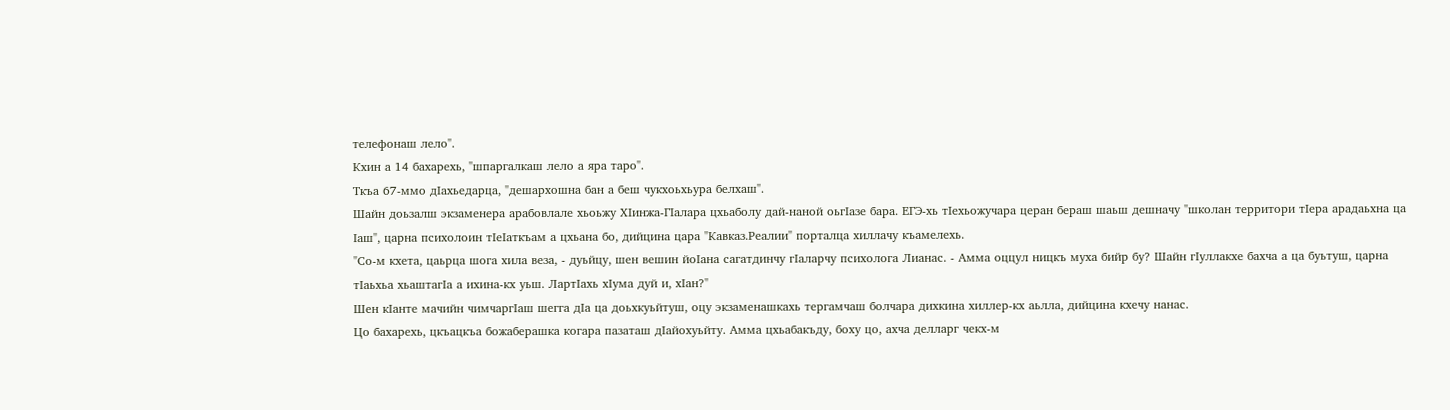телефонаш лело".
Кхин а 14 бахарехь, "шпаргалкаш лело а яра таро".
Ткъа 67-ммо дIахьедарца, "дешархошна бан а беш чукхоьхьура белхаш".
Шайн доьзалш экзаменера арабовлале хьоьжу ХIинжа-ГIалара цхьаболу дай-наной оьгIазе бара. ЕГЭ-хь тIехьожучара церан бераш шаьш дешначу "школан территори тIера арадаьхна ца Iаш", царна психолоин тIеIаткъам а цхьана бо, дийцина цара "Кавказ.Реалии" порталца хиллачу къамелехь.
"Со-м кхета, цаьрца шога хила веза, - дуьйцу, шен вешин йоIана сагатдинчу гIаларчу психолога Лианас. - Амма оццул ницкъ муха бийр бу? Шайн гIуллакхе бахча а ца буьтуш, царна тIаьхьа хьаштагIа а ихина-кх уьш. ЛартIахь хIума дуй и, хIан?"
Шен кIанте мачийн чимчаргIаш шегга дIа ца доьхкуьйтуш, оцу экзаменашкахь тергамчаш болчара дихкина хиллер-кх аьлла, дийцина кхечу нанас.
Цо бахарехь, цкъацкъа божаберашка когара пазаташ дIайохуьйту. Амма цхьабакъду, боху цо, ахча делларг чекх-м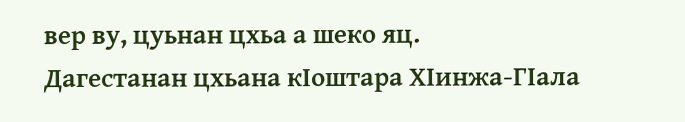вер ву, цуьнан цхьа а шеко яц.
Дагестанан цхьана кIоштара ХIинжа-ГIала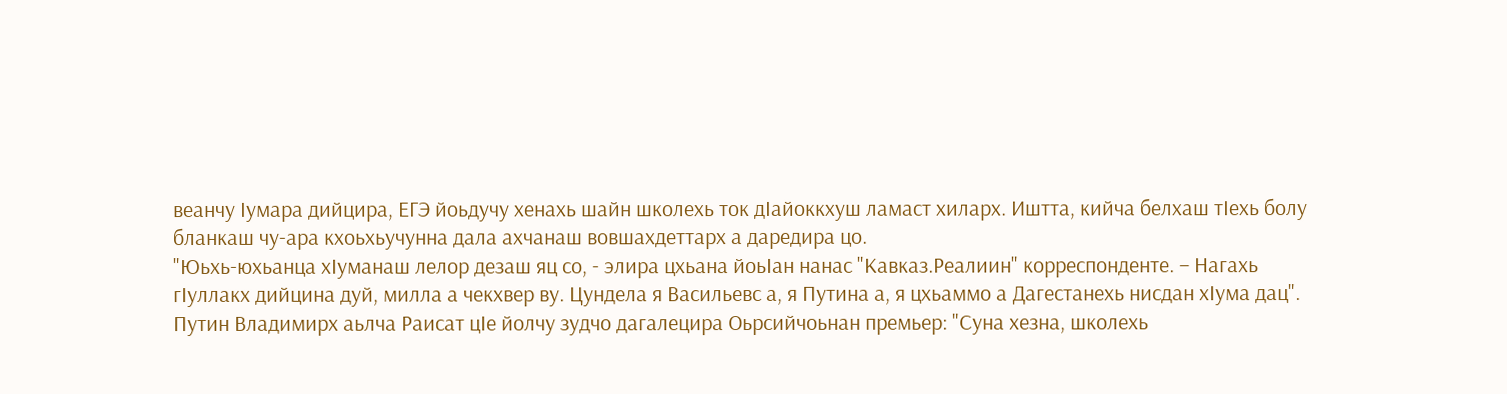веанчу Iумара дийцира, ЕГЭ йоьдучу хенахь шайн школехь ток дIайоккхуш ламаст хиларх. Иштта, кийча белхаш тIехь болу бланкаш чу-ара кхоьхьучунна дала ахчанаш вовшахдеттарх а даредира цо.
"Юьхь-юхьанца хIуманаш лелор дезаш яц со, - элира цхьана йоьIан нанас "Кавказ.Реалиин" корреспонденте. – Нагахь гIуллакх дийцина дуй, милла а чекхвер ву. Цундела я Васильевс а, я Путина а, я цхьаммо а Дагестанехь нисдан хIума дац".
Путин Владимирх аьлча Раисат цIе йолчу зудчо дагалецира Оьрсийчоьнан премьер: "Суна хезна, школехь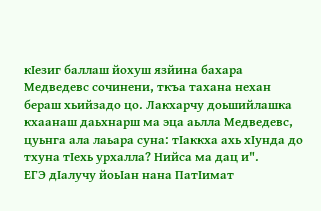кIезиг баллаш йохуш язйина бахара Медведевс сочинени, ткъа тахана нехан бераш хьийзадо цо. Лакхарчу доьшийлашка кхаанаш даьхнарш ма эца аьлла Медведевс, цуьнга ала лаьара суна: тIаккха ахь хIунда до тхуна тIехь урхалла? Нийса ма дац и".
ЕГЭ дIалучу йоьIан нана ПатIимат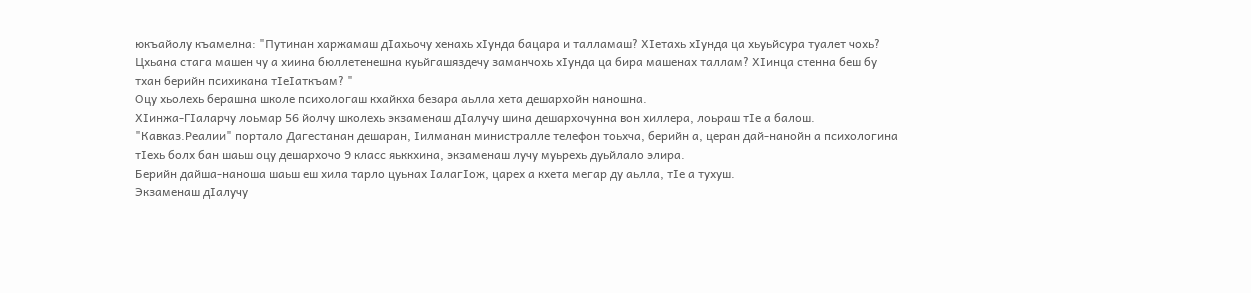юкъайолу къамелна: "Путинан харжамаш дIахьочу хенахь хIунда бацара и талламаш? ХIетахь хIунда ца хьуьйсура туалет чохь? Цхьана стага машен чу а хиина бюллетенешна куьйгашяздечу заманчохь хIунда ца бира машенах таллам? ХIинца стенна беш бу тхан берийн психикана тIеIаткъам? "
Оцу хьолехь берашна школе психологаш кхайкха безара аьлла хета дешархойн наношна.
ХIинжа-ГIаларчу лоьмар 56 йолчу школехь экзаменаш дIалучу шина дешархочунна вон хиллера, лоьраш тIе а балош.
"Кавказ.Реалии" портало Дагестанан дешаран, Iилманан министралле телефон тоьхча, берийн а, церан дай-нанойн а психологина тIехь болх бан шаьш оцу дешархочо 9 класс яьккхина, экзаменаш лучу муьрехь дуьйлало элира.
Берийн дайша-наноша шаьш еш хила тарло цуьнах IалагIож, царех а кхета мегар ду аьлла, тIе а тухуш.
Экзаменаш дIалучу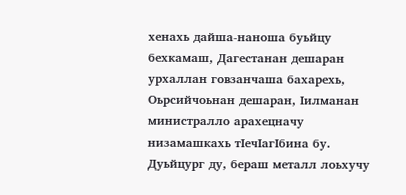хенахь дайша-наноша буьйцу бехкамаш, Дагестанан дешаран урхаллан говзанчаша бахарехь, Оьрсийчоьнан дешаран, Iилманан министралло арахецначу низамашкахь тIечIагIбина бу.
Дуьйцург ду, бераш металл лоьхучу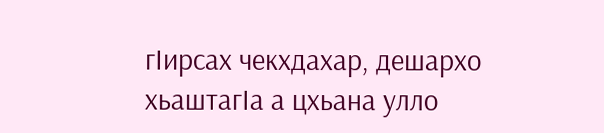гIирсах чекхдахар, дешархо хьаштагIа а цхьана улло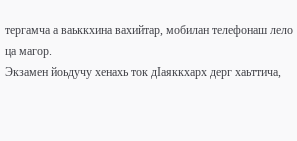тергамча а ваьккхина вахийтар, мобилан телефонаш лело ца магор.
Экзамен йоьдучу хенахь ток дIаяккхарх дерг хаьттича,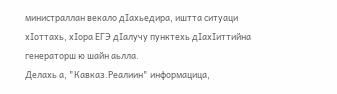министраллан векало дIахьедира, иштта ситуаци хIоттахь, хIора ЕГЭ дIалучу пунктехь дIахIиттийна генераторш ю шайн аьлла.
Делахь а, "Кавказ.Реалиин" информацица,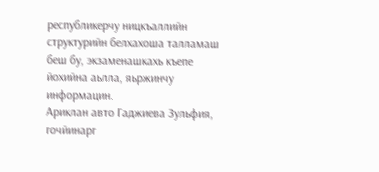республикерчу ницкъаллийн структурийн белхахоша талламаш беш бу, экзаменашкахь къепе йохийна аьлла, яьржинчу информацин.
Ариклан авто Гаджиева Зульфия, гочйинарг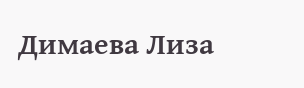Димаева Лиза